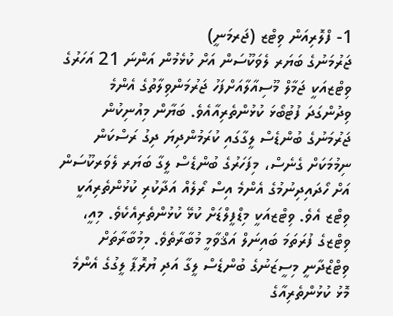1- ފްލޮރިއަން ވިޓްޒ (ޖަރމަނީ)
ޖަރުމަނުގެ ބަޔަރ ލެވަކޫސަން އަށް ކުޅެމުން އަންނަ 21 އަހަރުގެ ވިޓްޒއަކީ ޖަމާލް މޫސިއާލާއަށްފަހު ޖަރުމަންވިލާތުގެ އެންމެ ވިދުންގަދަ ފުޓުބޯޅަ ކުޅުންތެރިއާއެވެ. ބަޔާން މިއުނިކުން ޖަރުމަނުގެ ބުންޑެސް ލީގާގައި ކުރަމުންދިޔަ ދިގު ރަސްކަން ނިމުމަކަށް ގެނެސް، މިފަހަރުގެ ބުންޑެސް ލީގާ ބަޔަރ ލެވަރކޫސަން އަށް ހޯދައިދިނުމުގެ އެންމެ އިސް ރޯލެއް އަދާކުރި ކުޅުންތެރިއަކީ ވިޓްޒ އެވެ. ވިޓްޒއަކީ މިޑްފީލްޑަށް ކުޅޭ ކުޅުންތެރިއެކެވެ. މިއީ، ވިޓްޒގެ ފުރަތަމަ ބައިނަލް އަޤްވާމީ މުބާރާތެވެ. މިމުބާރާތަށް ވިޓްޒްދާނީ މިސީޒަނުގެ ބުންޑެސް ލީގާ އަދި ޔުރޮޕާ ލީގުގެ އެންމެ މޮޅު ކުޅުންތެރިއާގެ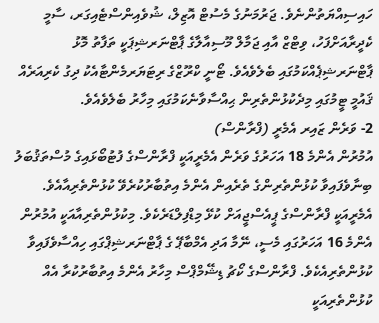ހައިސިއްޔަތުންނެވެ. ޖަރުމަނުގެ މެސުޓް އޮޒިލް، ޝުވެއިންސްޓެއިގަރ، ސާމީ ކެދީރާއަށްފަހު، ވިޓްޒް އާއި ޖަމާލް މޫސިއާލާގެ ޕާޓްނަރޝިޕަކީ ތަފާތު މޮޅު ޕާޓްނަރޝިޕެއްކަމުގައި ބެލެވެއެވެ. ޓޯނީ ކްރޫޒްގެ ރިޓަޔަރމެންޓާއެކު ދިގު ކެރިއަރެއް ޤައުމީ ޓީމުގައި މިދެކުޅުންތެރިން ޙިއްސާވާނެކަމުގައި މިހާރު ބެލެވެއެވެ.
2- ވަރެން ޒައިރ އެމެރީ (ފްރާންސް)
އުމުރުން އެންމެ 18 އަހަރުގެ ވަރެން އެމެރީއަކީ ފްރާންސްގެ ފުޓުބޯޅައިގެ މުސްތަޤުބަލު ބިނާވެފައިވާ ކުޅުންތެރިންގެ ތެރެއިން އެންމެ އިތުބާރުކުރެވޭ ކުޅުންތެރިއާއެވެ. އެމެރީއަކީ ފްރާންސްގެ ޕީއެސްޖީއަށް ކުޅޭ މިޑްފިލްޑަރެކެވެ. މިކުޅުންތެރިއާއަކީ އުމުރުން އެންމެ 16 އަހަރުގައި މެސީ، ނޭމާ އަދި އެމްބާޕޭ ގެ ޕާޓްނަރޝިޕްގައި ހިއްސާވެފައިވާ ކުޅުންތެރިއެކެވެ. ފްރާންސްގެ ކޯޗު ޑިޝޭމްޕްސް މިހާރު އެންމެ އިތުބާރުކުރާ އެއް ކުޅުންތެރިއަކީ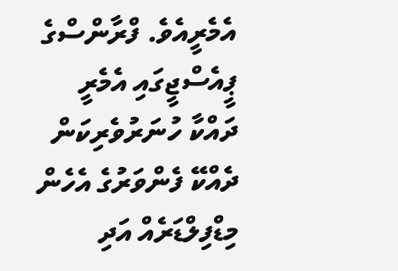އެމެރީއެވެ. ފްރާންސްގެ ޕީއެސްޖީގައި އެމެރީ ދައްކާ ހުނަރުވެރިކަން ދެއްކޭ ފެންވަރުގެ އެހެން މިޑްފިލްޑަރެއް އަދި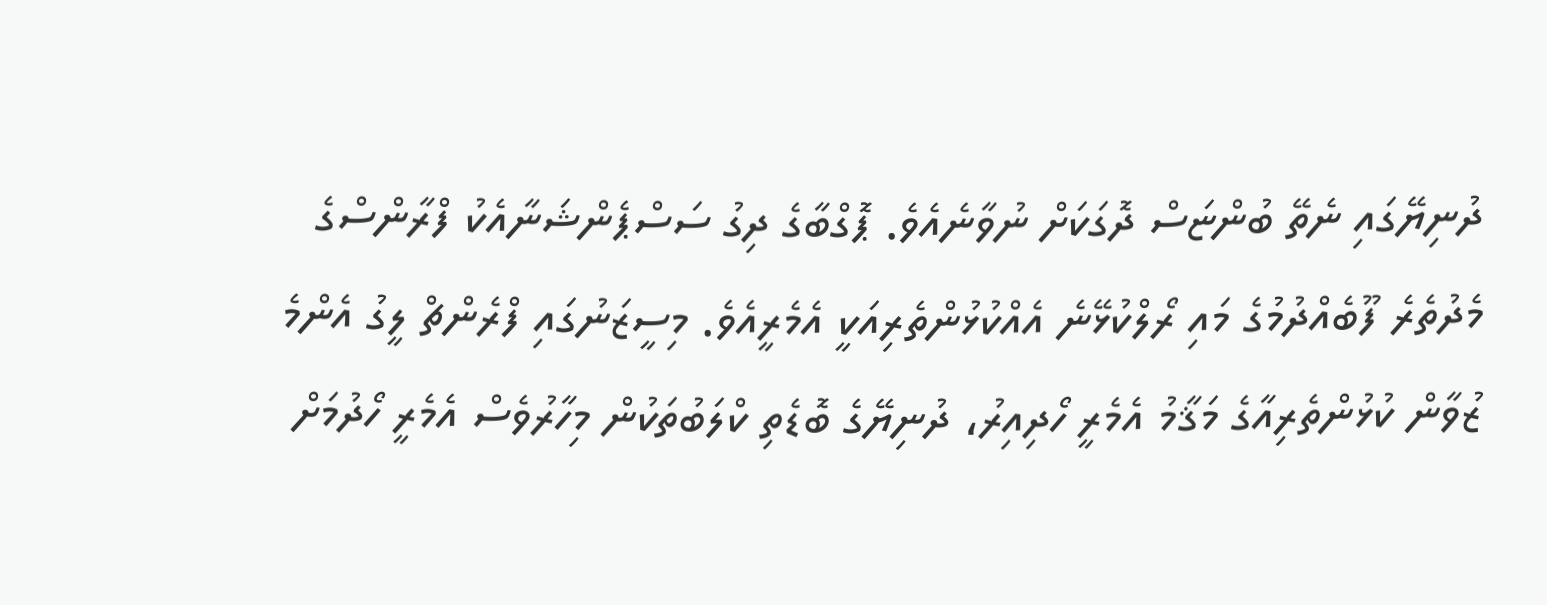ދުނިޔޭގައި ނެތޭ ބުންޏަސް ދޮގަކަށް ނުވާނެއެވެ. ޕޮގްބާގެ ދިގު ސަސްޕެންޝަނާއެކު ފްރާންސްގެ މެދުތެރެ ފޫބެއްދުމުގެ މައި ރޯލްކުޅޭނެ އެއްކުޅުންތެރިއަކީ އެމެރީއެވެ. މިސީޒަނުގައި ފްރެންޗް ލީގު އެންމެ ޒުވާން ކުޅުންތެރިއާގެ މަޤާމު އެމެރީ ހޯދިއިރު، ދުނިޔޭގެ ބޮޑެތި ކްލަބުތަކުން މިހާރުވެސް އެމެރީ ހޯދުމަށް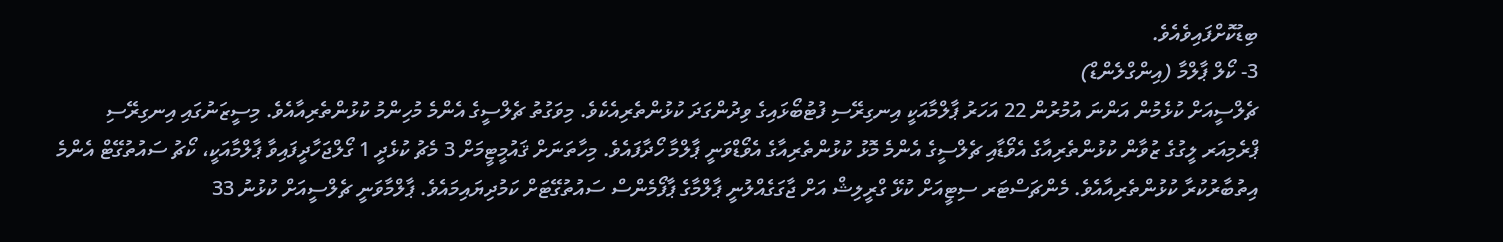ބިޑުކޮށްފައިވެއެވެ.
3- ކޯލް ޕާލްމާ (އިންގްލެންޑް)
ޗެލްސީއަށް ކުޅެމުން އަންނަ އުމުރުން 22 އަހަރު ޕާލްމާއަކީ އިނގިރޭސި ފުޓުބޯޅައިގެ ވިދުންގަދަ ކުޅުންތެރިއެކެވެ. މިވަގުތު ޗެލްސީގެ އެންމެ މުހިންމު ކުޅުންތެރިއާއެވެ. މިސީޒަނުގައި އިނގިރޭސި ޕްރެމިއަރ ލީގުގެ ޒުވާން ކުޅުންތެރިއާގެ އެވޯޑާއި ޗެލްސީގެ އެންމެ މޮޅު ކުޅުންތެރިއާގެ އެވޯޑްވަނީ ޕާލްމާ ހޯދާފައެވެ. މިހާތަނަށް ޤައުމީޓީމަށް 3 މެޗު ކުޅެދީ 1 ގޯލްޖަހާދީފައިވާ ޕާލްމާއަކީ، ކޯޗު ސައުތުގޭޓް އެންމެ އިތުބާރުކުރާ ކުޅުންތެރިއާއެވެ. މެންޗަސްޓަރ ސިޓީއަށް ކުޅޭ ގްރީލިޝް އަށް ޖާގަގެއްލުނީ ޕާލްމާގެ ޕާފޯމެންސް ސައުތުގޭޓަށް ކަމުދިޔައިމައެވެ. ޕާލްމާވަނީ ޗެލްސީއަށް ކުޅުނު 33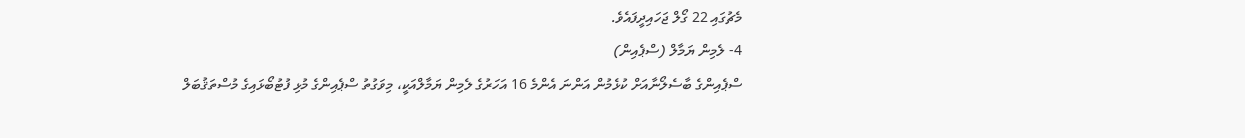މެޗުގައި 22 ގޯލް ޖަހައިދީފައެވެ.
4- ލެމިން ޔަމާލް (ސްޕެއިން)
ސްޕެއިންގެ ބާސެލޯނާއަށް ކުޅެމުން އަންނަ އެންމެ 16 އަހަރުގެ ލެމިން ޔަމާލްއަކީ، މިވަގުތު ސްޕެއިންގެ މުޅި ފުޓުބޯޅައިގެ މުސްތަޤުބަލް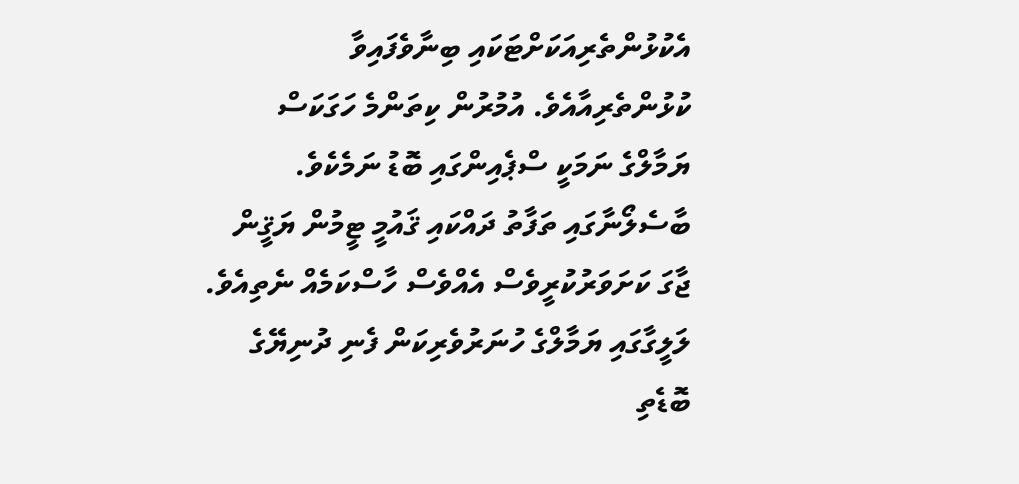އެކުޅުންތެރިއަކަށްޓަކައި ބިނާވެފައިވާ ކުޅުންތެރިއާއެވެ. އުމުރުން ކިތަންމެ ހަގަކަސް ޔަމާލްގެ ނަމަކީ ސްޕެއިންގައި ބޮޑު ނަމެކެވެ. ބާސެލޯނާގައި ތަފާތު ދައްކައި ޤައުމީ ޓީމުން ޔަޤީން ޖާގަ ކަށަވަރުކުރީވެސް އެއްވެސް ހާސްކަމެއް ނެތިއެވެ. ލަލީގާގައި ޔަމާލްގެ ހުނަރުވެރިކަން ފެނި ދުނިޔޭގެ ބޮޑެތި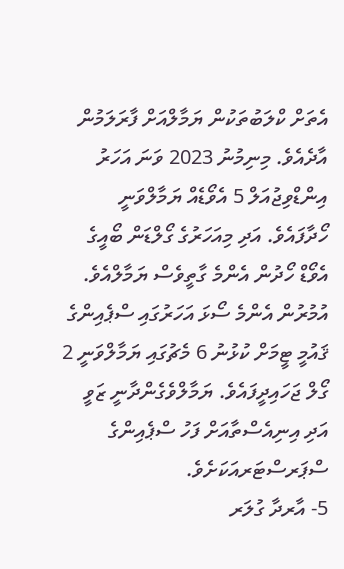އެތަށް ކްލަބުތަކުން ޔަމާލްއަށް ފާރަލަމުން އާދެއެވެ. މިނިމުނު 2023 ވަނަ އަހަރު އިންޑްވިޖުއަލް 5 އެވޯޑެއް ޔަމާލްވަނީ ހޯދާފައެވެ. އަދި މިއަހަރުގެ ގޯލްޑަން ބޯއީގެ އެވޯޑް ހޯދުން އެންމެ ގާތީވެސް ޔަމާލްއެވެ. އުމުރުން އެންމެ ސޯޅަ އަހަރުގައި ސްޕެއިންގެ ޤައުމީ ޓީމަށް ކުޅުނު 6 މެޗުގައި ޔަމާލްވަނީ 2 ގޯލް ޖަހައިދީފައެވެ. ޔަމާލްވެގެންދާނީ ޒަވީ އަދި އިނިއެސްތާއަށް ފަހު ސްޕެއިންގެ ސްޕަރސްޓަރއަކަށެވެ.
5- އާރދާ ގުލަރ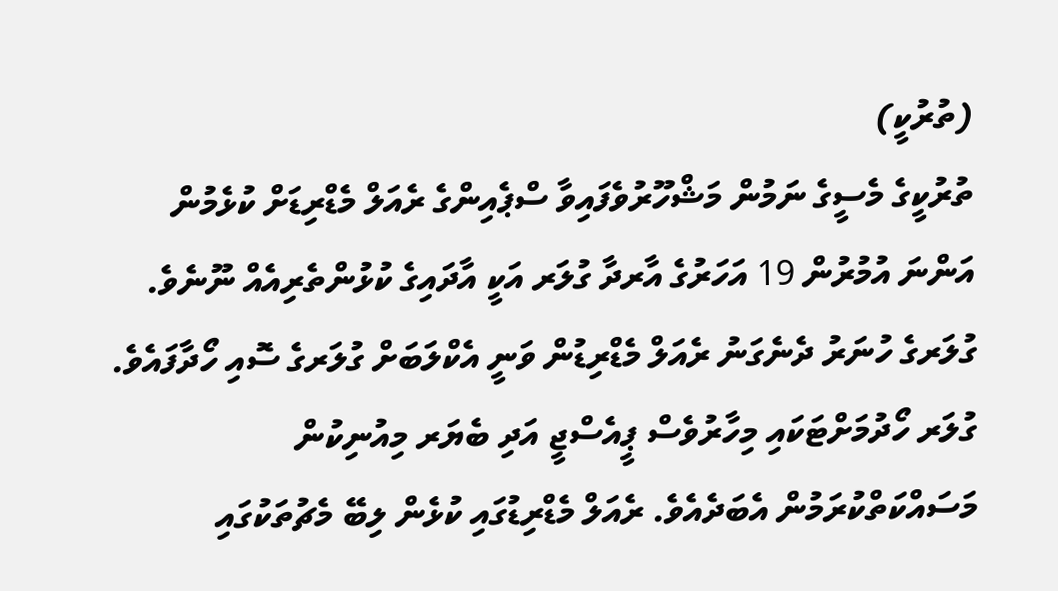(ތުރުކީ)
ތުރުކީގެ މެސީގެ ނަމުން މަޝްހޫރުވެފައިވާ ސްޕެއިންގެ ރެއަލް މެޑްރިޑަށް ކުޅެމުން އަންނަ އުމުރުން 19 އަހަރުގެ އާރދާ ގުލަރ އަކީ އާދައިގެ ކުޅުންތެރިއެއް ނޫނެވެ. ގުލަރގެ ހުނަރު ދެނެގަނު ރެއަލް މެޑްރިޑުން ވަނީ އެކްލަބަށް ގުލަރގެ ސޮއި ހޯދާފައެވެ. ގުލަރ ހޯދުމަށްޓަކައި މިހާރުވެސް ޕީއެސްޖީ އަދި ބެޔަރ މިއުނިކުން މަސައްކަތްކުރަމުން އެބަދެއެވެ. ރެއަލް މެޑްރިޑުގައި ކުޅެން ލިބޭ މެޗުތަކުގައި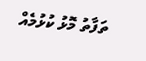ތަފާތު މޮޅު ކުޅުމެއް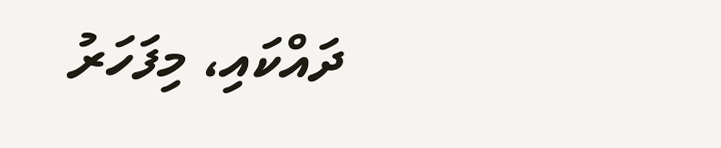ދައްކައި، މިފަހަރު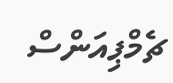ޗެމްޕިއަންސް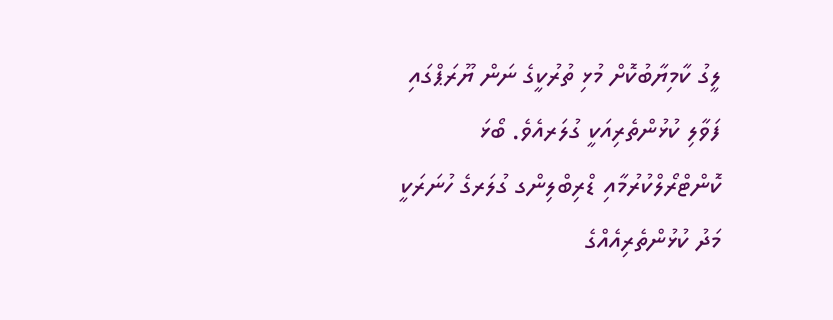ލީގު ކާމިޔާބުކޮށް މުޅި ތުރުކީގެ ނަން ޔޫރަޕްގައި ފަވާލި ކުޅުންތެރިއަކީ ގުލަރއެވެ. ބޯޅަ ކޮންޓްރޯލްކުރުމާއި ޑްރިބްލިންގ ގުލަރގެ ހުނަރަކީ މަދު ކުޅުންތެރިއެއްގެ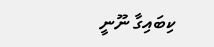ކިބައިގާ ނޫނީ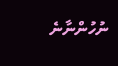ނުހުންނާނެ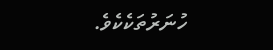ހުނަރުތަކެކެވެ.